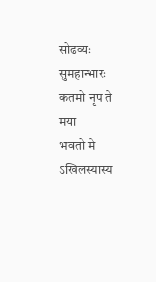सोढव्यः सुमहान्भारः कतमो नृप ते मया
भवतो मे ऽखिलस्यास्य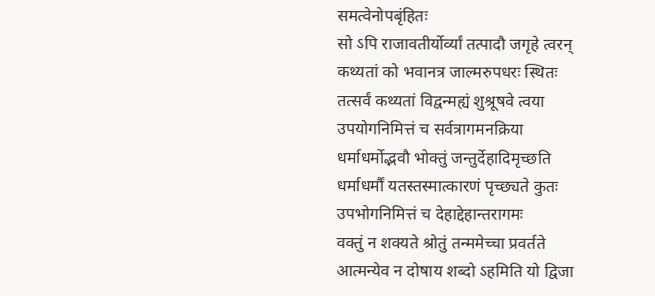समत्वेनोपबृंहितः
सो ऽपि राजावतीर्योर्व्यां तत्पादौ जगृहे त्वरन्
कथ्यतां को भवानत्र जाल्मरुपधरः स्थितः
तत्सर्वं कथ्यतां विद्वन्मह्यं शुश्रूषवे त्वया
उपयोगनिमित्तं च सर्वत्रागमनक्रिया
धर्माधर्मोद्भवौ भोक्तुं जन्तुर्देहादिमृच्छति
धर्माधर्मौं यतस्तस्मात्कारणं पृच्छ्यते कुतः
उपभोगनिमित्तं च देहाद्देहान्तरागमः
वक्तुं न शक्यते श्रोतुं तन्ममेच्चा प्रवर्तते
आत्मन्येव न दोषाय शब्दो ऽहमिति यो द्विजा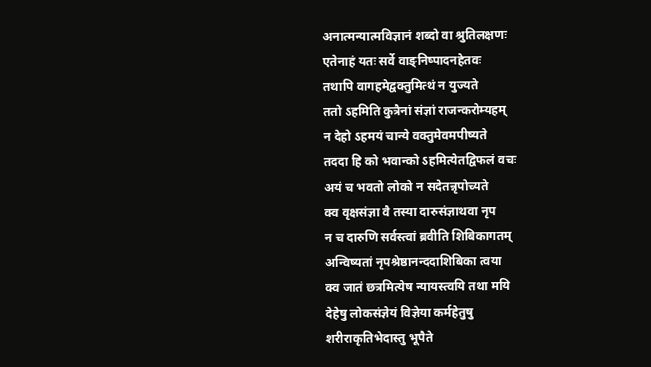अनात्मन्यात्मविज्ञानं शब्दो वा श्रुतिलक्षणः
एतेनाहं यतः सर्वे वाङ्निष्पादनहेतवः
तथापि वागहमेद्वक्तुमित्थं न युज्यते
ततो ऽहमिति कुत्रैनां संज्ञां राजन्करोम्यहम्
न देहो ऽहमयं चान्ये वक्तुमेवमपीष्यते
तददा हि को भवान्को ऽहमित्येतद्विफलं वचः
अयं च भवतो लोको न सदेतन्नृपोच्यते
क्व वृक्षसंज्ञा वै तस्या दारुसंज्ञाथवा नृप
न च दारुणि सर्वस्त्वां ब्रवीति शिबिकागतम्
अन्विष्यतां नृपश्रेष्ठानन्ददाशिबिका त्वया
क्व जातं छत्रमित्येष न्यायस्त्वयि तथा मयि
देहेषु लोकसंज्ञेयं विज्ञेया कर्महेतुषु
शरीराकृतिभेदास्तु भूपैते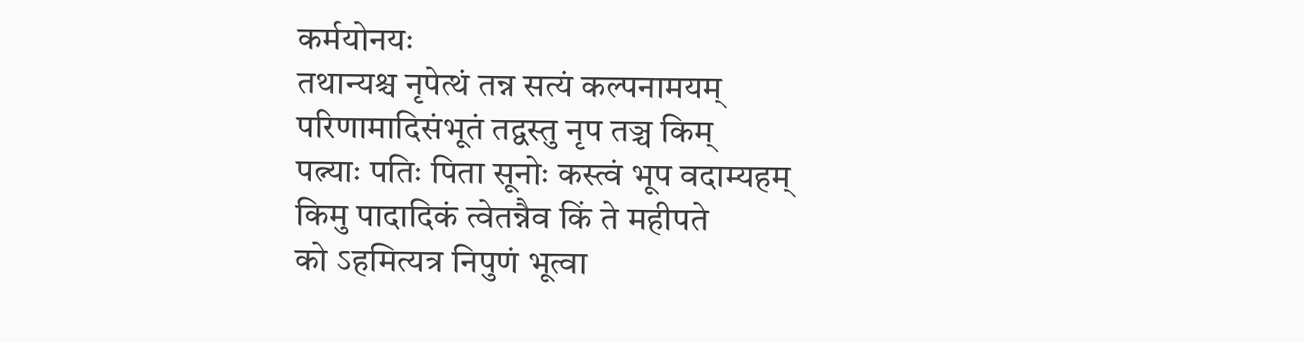कर्मयोनयः
तथान्यश्च नृपेत्थं तन्न सत्यं कल्पनामयम्
परिणामादिसंभूतं तद्वस्तु नृप तञ्च किम्
पत्न्याः पतिः पिता सूनोः कस्त्वं भूप वदाम्यहम्
किमु पादादिकं त्वेतन्नैव किं ते महीपते
को ऽहमित्यत्र निपुणं भूत्वा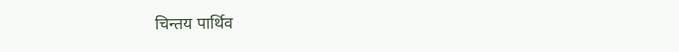चिन्तय पार्थिव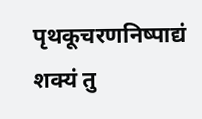पृथकूचरणनिष्पाद्यं शक्यं तु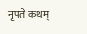नृपते कथम्